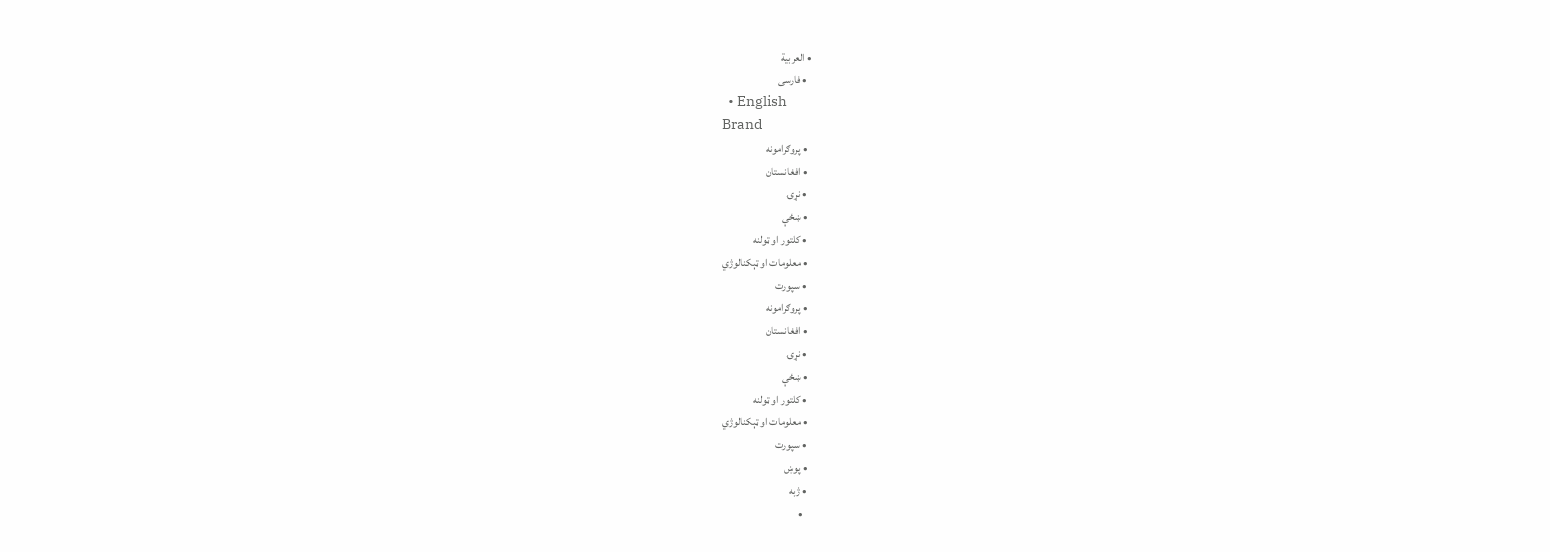• العربية
  • فارسی
  • English
Brand
  • پروګرامونه
  • افغانستان
  • نړۍ
  • ښځې
  • کلتور او ټولنه
  • معلومات او ټېکنالوژي
  • سپورت
  • پروګرامونه
  • افغانستان
  • نړۍ
  • ښځې
  • کلتور او ټولنه
  • معلومات او ټېکنالوژي
  • سپورت
  • پوښ
  • ژبه
    •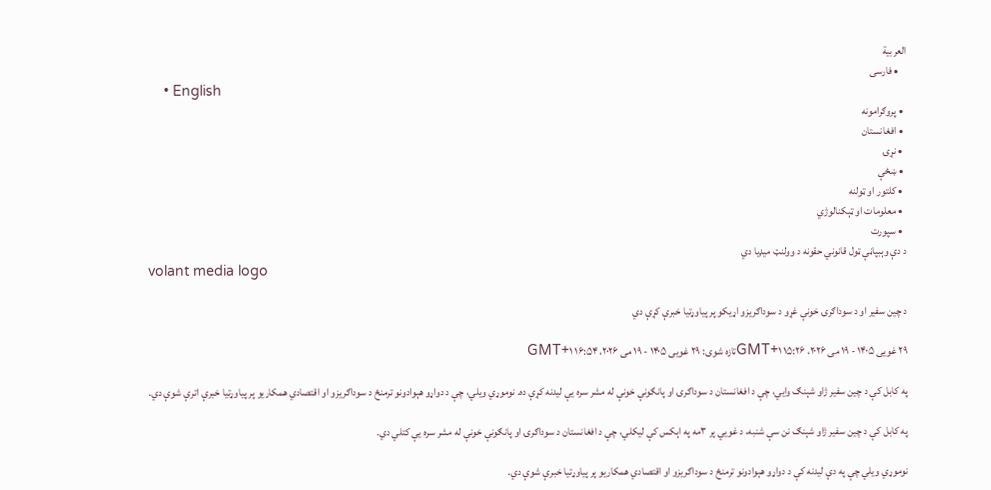العربية
    • فارسی
    • English
  • پروګرامونه
  • افغانستان
  • نړۍ
  • ښځې
  • کلتور او ټولنه
  • معلومات او ټېکنالوژي
  • سپورت
د دې وېبپاڼې ټول قانوني حقونه د وولنټ میډیا دي
volant media logo

د چین سفیر او د سوداګرۍ خونې غړو د سوداګریزو اړیکو پر پیاوړتیا خبرې کړې دي

۲۹ غویی ۱۴۰۵ - ۱۹ می ۲۰۲۶، ۱۵:۲۶ GMT+۱تازه شوی: ۲۹ غویی ۱۴۰۵ - ۱۹ می ۲۰۲۶، ۱۶:۵۴ GMT+۱

په کابل کې د چین سفیر ژاو‌ شېنګ وايي، چې د افغانستان د سوداګرۍ او پانګونې خونې له مشر سره یې لیدنه کړې ده. نوموړي ویلي، چې د دواړو هېوادونو ترمنځ د سوداګریزو او اقتصادي همکاریو پر پیاوړتیا خبرې اترې شوې دي.

په کابل کې د چین سفیر ژاو شېنګ نن سې شنبه، د غويي پر ۳مه په اېکس کې لیکلي، چې د افغانستان د سوداګرۍ او پانګونې خونې له مشر سره یې کتلي دي.

نوموړي ویلي چې په دې لیدنه کې د دواړو هېوادونو ترمنځ د سوداګریزو او اقتصادي همکاریو پر پیاوړتیا خبرې شوې دي.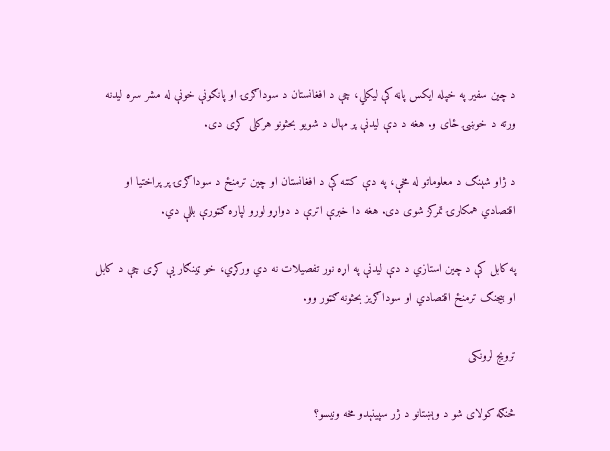د چین سفیر په خپله ایکس پاڼه کې لیکلي، چې د افغانستان د سوداګرۍ او پانګونې خونې له مشر سره لیدنه ورته د خوښۍ ځای و. هغه د دې لیدنې پر مهال د شویو بحثونو هرکلی کړی دی.

د ژاو شېنګ د معلوماتو له مخې، په دې کتنه کې د افغانستان او چین ترمنځ د سوداګرۍ پر پراختیا او اقتصادي همکارۍ تمرکز شوی دی. هغه دا خبرې اترې د دواړو لورو لپاره ګټورې بللې دي.

په کابل کې د چین استازي د دې لیدنې په اړه نور تفصیلات نه دي ورکړي، خو ټینګار یې کړی چې د کابل او بیجنګ ترمنځ اقتصادي او سوداګریز بحثونه ګټور وو.

ترویج لرونکی

څنګه کولای شو د وېښتانو د ژر سپینېدو مخه ونیسو؟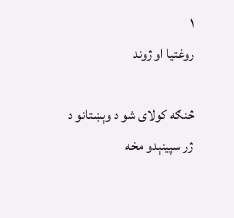۱
روغتیا او ژوند

څنګه کولای شو د وېښتانو د ژر سپینېدو مخه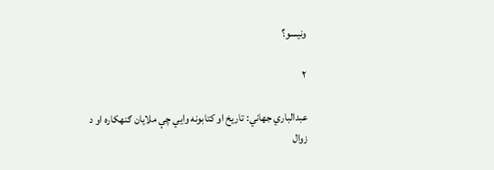ونیسو؟

۲

عبدالباري جهاني: تاریخ او کتابونه وايي چې ملایان ګنهکاره او د زوال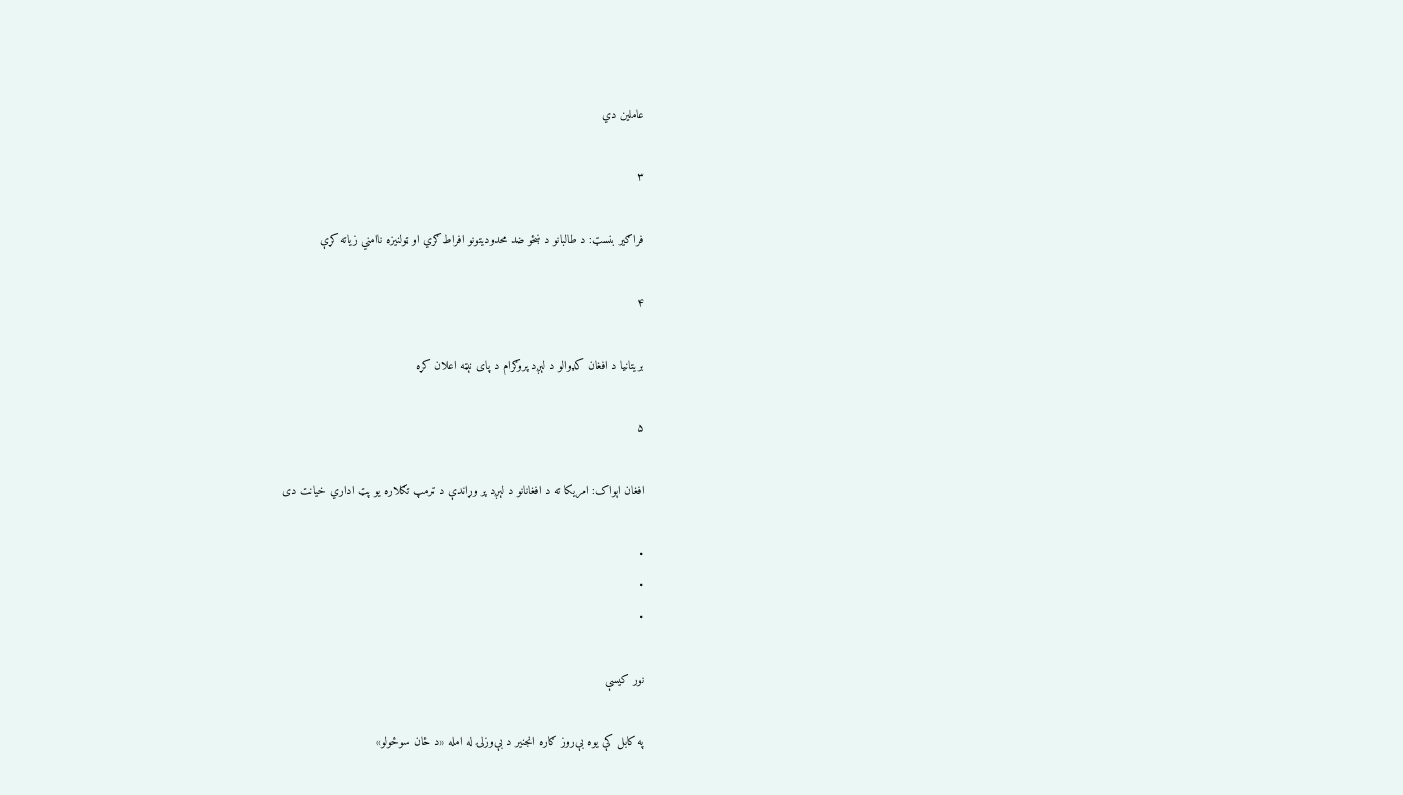عاملین دي

۳

فراګیر بنسټ: د طالبانو د ښځو ضد محدودیتونو افراط‌ګري او ټولنیزه ناامني زیاته کړې

۴

بریتانیا د افغان کډوالو د لېږد پروګرام د پای نېټه اعلان کړه

۵

افغان اېواک: امریکا ته د افغانانو د لېږد پر وړاندې د ټرمپ تګلاره یو پټ اداري خیانت دی

•
•
•

نور کیسې

په کابل کې یوه بې‌روز ګاره انجنیر د بې‌وزلۍ له امله «د ځان سوځولو»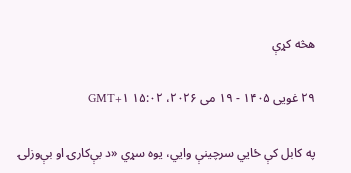هڅه کړې

۲۹ غویی ۱۴۰۵ - ۱۹ می ۲۰۲۶، ۱۵:۰۲ GMT+۱

په کابل کې ځايي سرچینې وایي، یوه سړي «د بې‌کارۍ او بې‌وزلۍ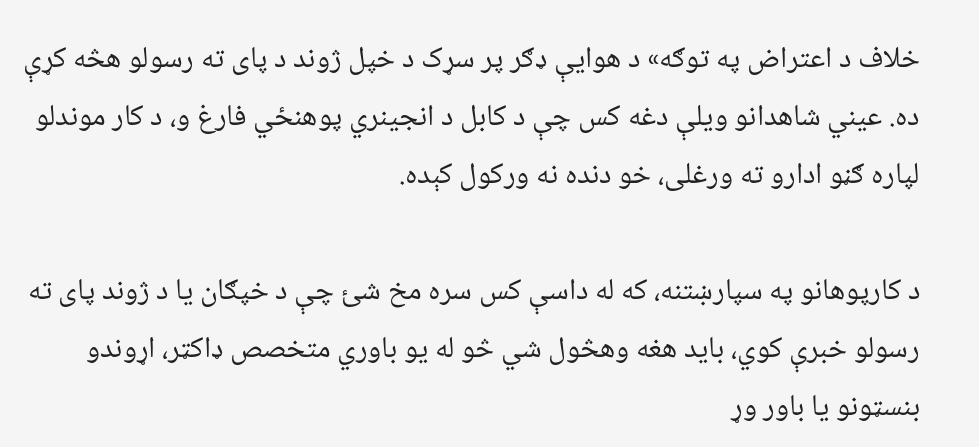خلاف د اعتراض په توګه» د هوایې ډګر پر سړک د خپل ژوند د پای ته رسولو هڅه کړې ده. عیني شاهدانو ویلې دغه کس چې د کابل د انجینري پوهنځي فارغ و، د کار موندلو لپاره ګڼو ادارو ته ورغلی، خو دنده نه ورکول کېده.

د کارپوهانو په سپارښتنه، که له داسې کس سره مخ شئ چې د خپګان یا د ژوند پای ته رسولو خبرې کوي، باید هغه وهڅول شي څو له یو باوري متخصص ډاکټر، اړوندو بنسټونو یا باور وړ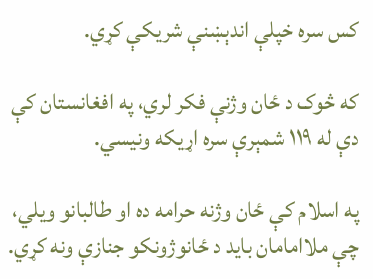کس سره خپلې اندېښنې شریکې کړي.

که څوک د ځان وژنې فکر لري، په افغانستان کې دې له ۱۱۹ شمېرې سره اړیکه ونیسي.

په اسلام کې ځان وژنه حرامه ده او طالبانو ویلي، چې ملاامامان باید د ځانوژونکو جنازې ونه کړي.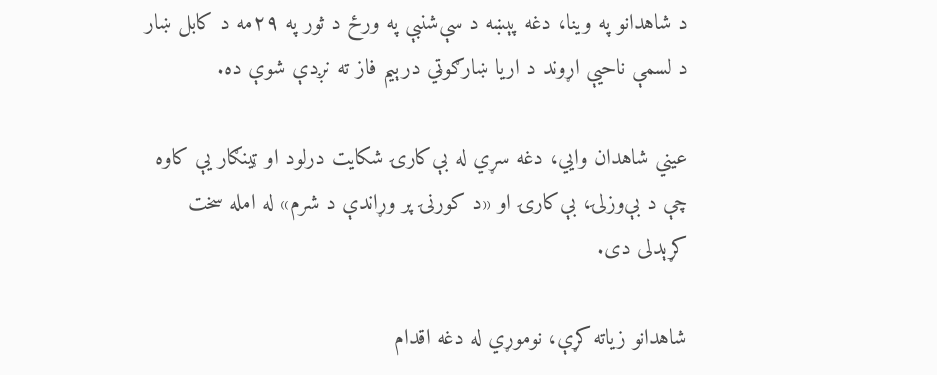د شاهدانو په وینا، دغه پېښه د سې‌شنبې په ورځ د ثور په ۲۹مه د کابل ښار د لسمې ناحیې اړوند د اریا ښارګوټي درېیم فاز ته نږدې شوې ده.

عیني شاهدان وایي، دغه سړي له بې‌کارۍ شکایت درلود او ټینګار یې کاوه چې د بې‌وزلۍ، بې‌کارۍ او «د کورنۍ پر وړاندې د شرم» له امله سخت کړېدلی دی.

شاهدانو زیاته کړې، نوموړي له دغه اقدام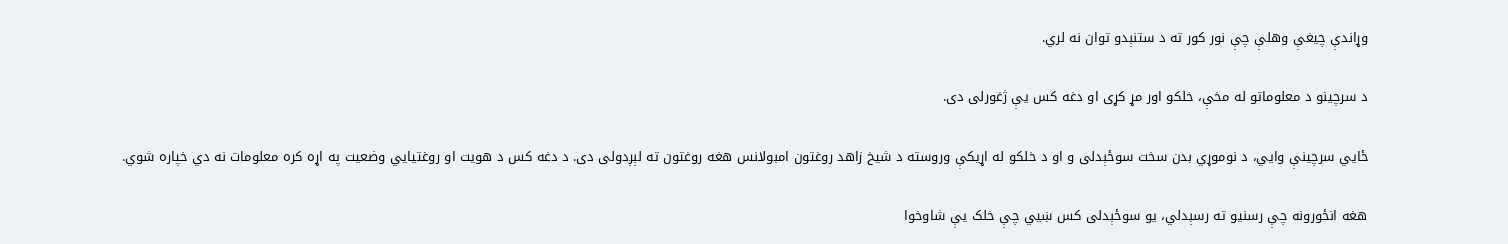وړاندې چیغې وهلې چې نور کور ته د ستنېدو توان نه لري.

د سرچینو د معلوماتو له مخې، خلکو اور مړ کړی او دغه کس یې ژغورلی دی.

ځايي سرچینې وایي، د نوموړي بدن سخت سوځېدلی و او د خلکو له اړیکې وروسته د شیخ زاهد روغتون امبولانس هغه روغتون ته لېږدولی دی. د دغه کس د هویت او روغتیايي وضعیت په اړه کره معلومات نه دي خپاره شوي.

هغه انځورونه چې رسنیو ته رسېدلي، یو سوځېدلی کس ښيي چې خلک یې شاوخوا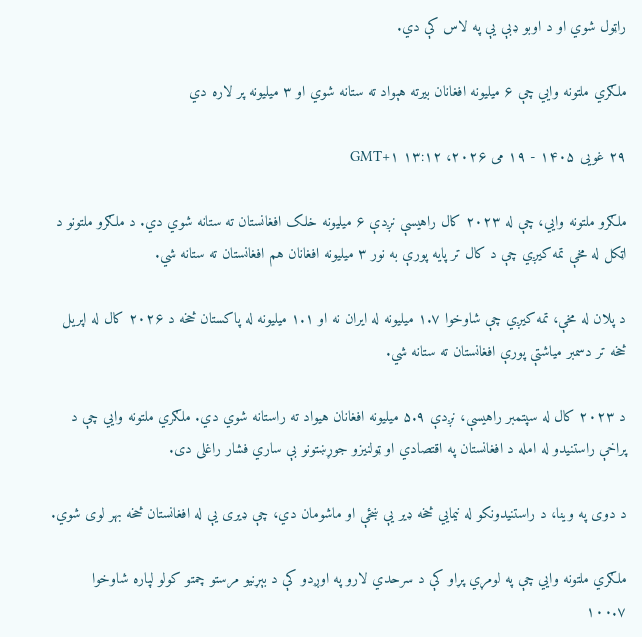راټول شوي او د اوبو ډبې یې په لاس کې دي.

ملګري ملتونه وايي چې ۶ میلیونه افغانان بیرته هېواد ته ستانه شوي او ۳ میلیونه پر لاره دي

۲۹ غویی ۱۴۰۵ - ۱۹ می ۲۰۲۶، ۱۳:۱۲ GMT+۱

ملګرو ملتونه وايي، چې له ۲۰۲۳ کال راهیسې نږدې ۶ میلیونه خلک افغانستان ته ستانه شوي دي. د ملګرو ملتونو د اټکل له مخې تمه کیږي چې د کال تر پایه پورې به نور ۳ میلیونه افغانان هم افغانستان ته ستانه شي.

د پلان له مخې، تمه کیږي چې شاوخوا ۱.۷ میلیونه له ایران نه او ۱.۱ میلیونه له پاکستان څخه د ۲۰۲۶ کال له اپریل څخه تر دسمبر میاشتې پورې افغانستان ته ستانه شي.

د ۲۰۲۳ کال له سپتمبر راهیسې، نږدې ۵.۹ میلیونه افغانان هیواد ته راستانه شوي دي. ملګري ملتونه وايي چې د پراخې راستنیدو له امله د افغانستان په اقتصادي او ټولنیزو جوړښتونو بې ساري فشار راغلی دی.

د دوی په وینا، د راستنیدونکو له نیمایي څخه ډیر یې ښځې او ماشومان دي، چې ډیری یې له افغانستان څخه بهر لوی شوي.

ملګري ملتونه وايي چې په لومړي پړاو کې د سرحدي لارو په اوږدو کې د بېړنیو مرستو چمتو کولو لپاره شاوخوا ۱۰۰.۷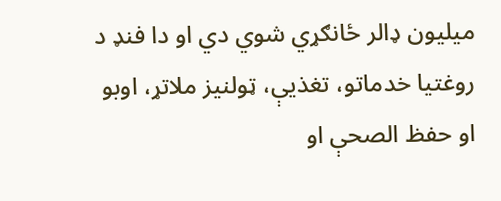میلیون ډالر ځانګړي شوي دي او دا فنډ د روغتیا خدماتو، تغذیې، ټولنیز ملاتړ، اوبو او حفظ الصحې او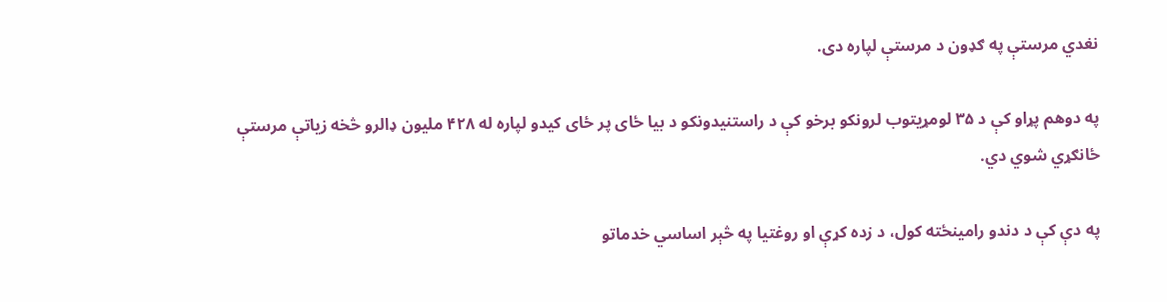نغدي مرستې په ګډون د مرستې لپاره دی.

په دوهم پړاو کې د ۳۵ لومړیتوب لرونکو برخو کې د راستنیدونکو د بیا ځای پر ځای کیدو لپاره له ۴۲۸ ملیون ډالرو څخه زیاتې مرستې ځانګړي شوي دي.

په دې کې د دندو رامینځته کول، د زده کړې او روغتیا په څېر اساسي خدماتو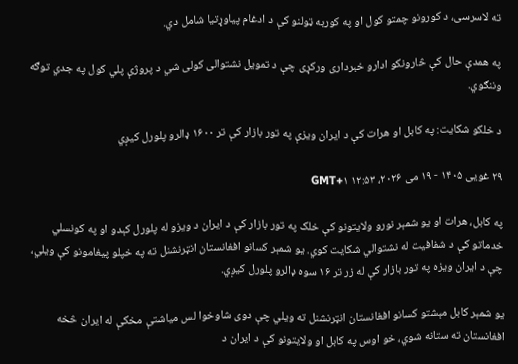ته لاسرسی، د کورونو چمتو کول او په کوربه ټولنو کې د ادغام پیاوړتیا شامل دي.

په همدې حال کې څارونکو ادارو خبرداری ورکړی چې د تمویل نشتوالی کولی شي د پروژې پلي کول په جدي توګه وننګوي.

د خلکو شکایت: په کابل او هرات کې د ایران ویزې په تور بازار کې تر ۱۶۰۰ ډالرو پلورل کیږي

۲۹ غویی ۱۴۰۵ - ۱۹ می ۲۰۲۶، ۱۲:۵۳ GMT+۱

په کابل، هرات او یو شمېر نورو ولایتونو کې خلک په تور بازار کې د ایران د ویزو له پلورل کېدو او په کونسلي خدماتو کې د شفافیت له نشتوالي شکایت کوي. یو شمېر کسانو افغانستان انټرنشنل ته په خپلو پیغامونو کې ویلي، چې د ایران ویزه په تور بازار کې له زر تر ۱۶ سوه ډالرو پلورل کیږي.

یو شمېر کابل مېشتو کسانو افغانستان انټرنشنل ته ویلي چې دوی شاوخوا لس میاشتې مخکې له ایران څخه افغانستان ته ستانه شوي، خو اوس په کابل او ولایتونو کې د ایران د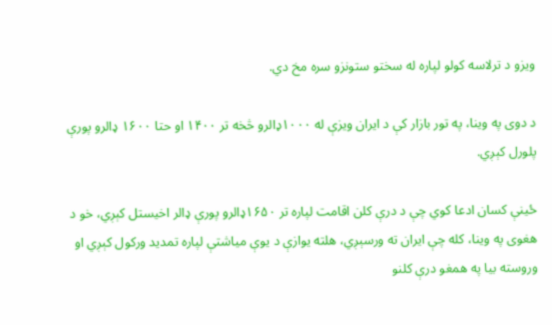ویزو د ترلاسه کولو لپاره له سختو ستونزو سره مخ دي.

د دوی په وینا، په تور بازار کې د ایران ویزې له ۱۰۰۰ډالرو څخه تر ۱۴۰۰ او حتا ۱۶۰۰ ډالرو پورې پلورل کېږي.

ځینې کسان ادعا کوي چې د درې کلن اقامت لپاره تر ۱۶۵۰ډالرو پورې ډالر اخیستل کېږي، خو د هغوی په وینا، کله چې ایران ته ورسېږي، هلته یوازې د یوې میاشتې لپاره تمدید ورکول کېږي او وروسته بیا په همغو درې کلنو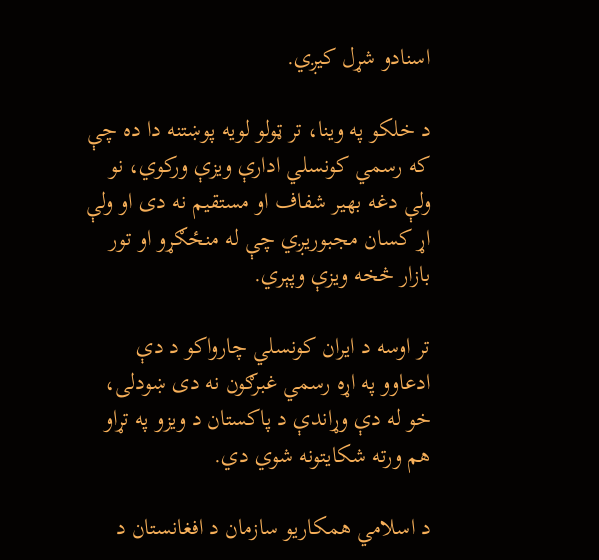اسنادو شړل کیږي.

د خلکو په وینا، تر ټولو لویه پوښتنه دا ده چې که رسمي کونسلي ادارې ویزې ورکوي، نو ولې دغه بهیر شفاف او مستقیم نه دی او ولې اړ کسان مجبوریږي چې له منځګړو او تور بازار څخه ویزې وپېري.

تر اوسه د ایران کونسلي چارواکو د دې ادعاوو په اړه رسمي غبرګون نه دی ښودلی، خو له دې وړاندې د پاکستان د ویزو په تړاو هم ورته شکایتونه شوي دي.

د اسلامي همکاریو سازمان د افغانستان د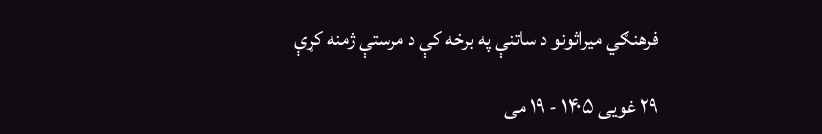فرهنګي میراثونو د ساتنې په برخه کې د مرستې ژمنه کړې

۲۹ غویی ۱۴۰۵ - ۱۹ می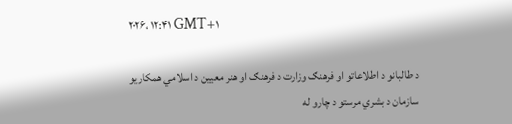۲۰۲۶، ۱۲:۴۱ GMT+۱

د طالبانو د اطلاعاتو او فرهنګ وزارت د فرهنګ او هنر معیین د اسلامي همکاریو سازمان د بشري مرستو د چارو له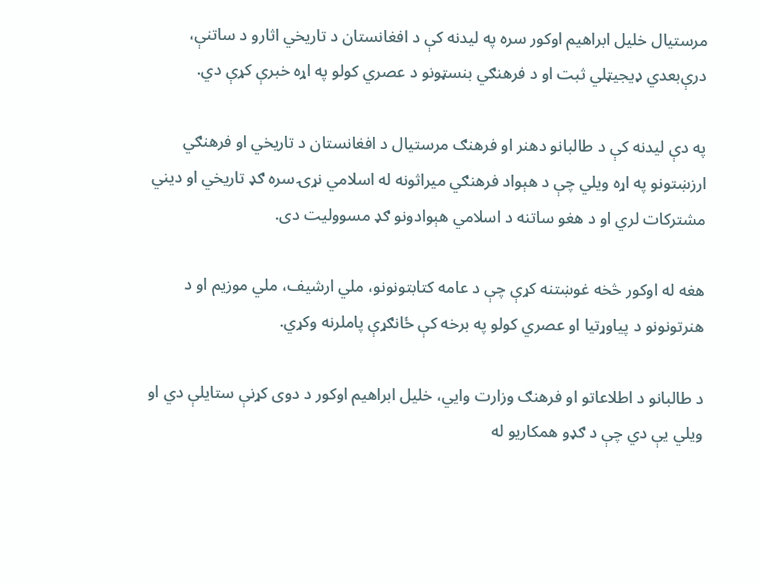مرستیال خلیل ابراهیم اوکور سره په لیدنه کې د افغانستان د تاریخي اثارو د ساتنې، درې‌بعدي ډیجیټلي ثبت او د فرهنګي بنسټونو د عصري کولو په اړه خبرې کړې دي.

په دې لیدنه کې د طالبانو دهنر او فرهنګ مرستیال د افغانستان د تاریخي او فرهنګي ارزښتونو په اړه ویلي چې د هېواد فرهنګي میراثونه له اسلامي نړۍ سره ګډ تاریخي او دیني مشترکات لري او د هغو ساتنه د اسلامي هېوادونو ګډ مسوولیت دی.

هغه له اوکور څخه غوښتنه کړې چې د عامه کتابتونونو، ملي ارشیف، ملي موزیم او د هنرتونونو د پیاوړتیا او عصري کولو په برخه کې ځانګړې پاملرنه وکړي.

د طالبانو د اطلاعاتو او فرهنګ وزارت وايي، خلیل ابراهیم اوکور د دوی کړنې ستایلې دي او ویلي یې دي چې د ګډو همکاریو له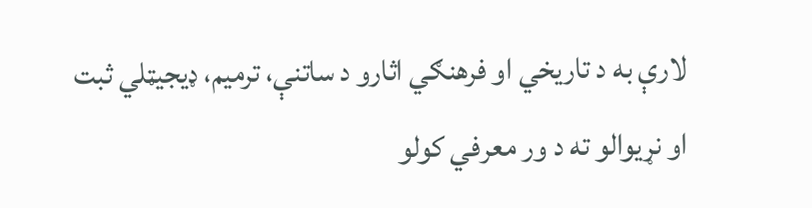لارې به د تاریخي او فرهنګي اثارو د ساتنې، ترمیم، ډیجیټلي ثبت او نړیوالو ته د ور معرفي کولو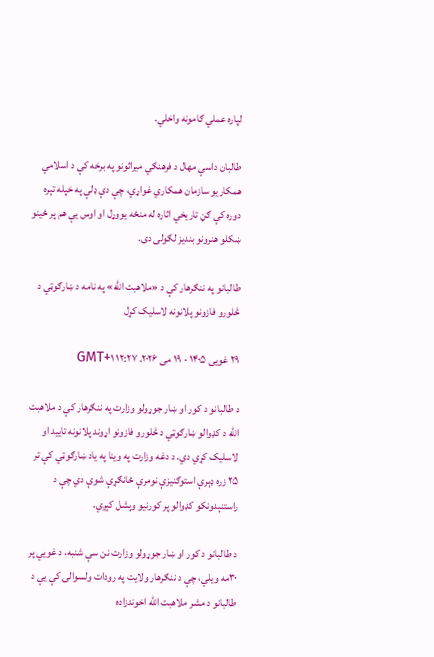لپاره عملي ګامونه واخلي.

طالبان داسې مهال د فرهنګي میراثونو په برخه کې د اسلامي همکاریو سازمان همکاري غواړي، چې دې ډلې په خپله تېره دوره کې ګڼ تاریخي اثاره له منځه یووړل او اوس یې هم پر ځینو ښکلو هنرونو بندیز لګولی دی.

طالبانو په ننګرهار کې د «ملاهبت الله» په نامه د ښارګوټي د څلورو فازونو پلانونه لاسلیک کړل

۲۹ غویی ۱۴۰۵ - ۱۹ می ۲۰۲۶، ۱۲:۲۷ GMT+۱

د طالبانو د کور او ښار جوړولو وزارت په ننګرهار کې د ملاهبت الله د کډوالو ښارګوټي د څلورو فازونو اړوند پلانونه تایید او لاسلیک کړي دي. د دغه وزارت په وینا په یاد ښارګوټي کې تر ۲۵ زره ډېرې استوګنیزې نومرې ځانګړې شوې دي چې د راستنېدونکو کډوالو پر کورنیو وېشل کېږي.

د طالبانو د کور او ښار جوړولو وزارت نن سې شنبه، د غويي پر ۳۰مه ویلي، چې د ننګرهار ولایت په رودات ولسوالۍ کې یې د طالبانو د مشر ملاهبت الله اخوندزاده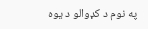په نوم د کډوالو د یوه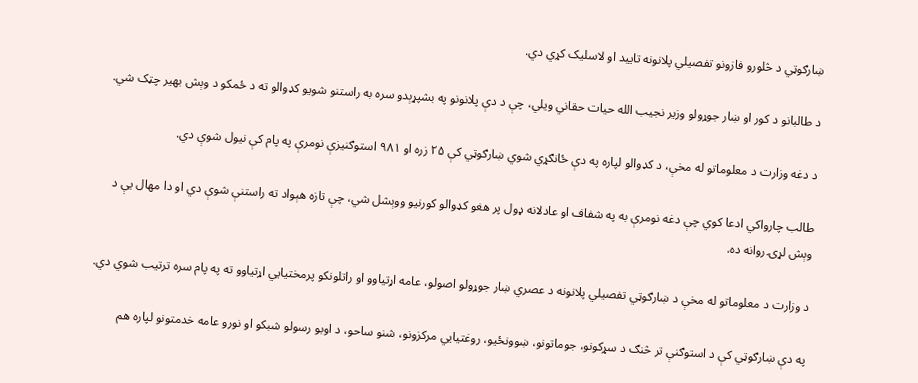ښارګوټي د څلورو فازونو تفصیلي پلانونه تایید او لاسلیک کړي دي.

د طالبانو د کور او ښار جوړولو وزیر نجیب الله حیات حقاني ویلي، چې د دې پلانونو په بشپړېدو سره به راستنو شویو کډوالو ته د ځمکو د وېش بهیر چټک شي.

د دغه وزارت د معلوماتو له مخې، د کډوالو لپاره په دې ځانګړي شوي ښارګوټي کې ۲۵ زره او ۹۸۱ استوګنیزې نومرې په پام کې نیول شوې دي.

طالب چارواکي ادعا کوي چې دغه نومرې به په شفاف او عادلانه ډول پر هغو کډوالو کورنیو ووېشل شي، چې تازه هېواد ته راستنې شوې دي او دا مهال یې د وېش لړۍ روانه ده.

د وزارت د معلوماتو له مخې د ښارګوټي تفصیلي پلانونه د عصري ښار جوړولو اصولو، عامه اړتیاوو او راتلونکو پرمختیایي اړتیاوو ته په پام سره ترتیب شوي دي.

په دې ښارګوټي کې د استوګنې تر څنګ د سړکونو، جوماتونو، ښوونځیو، روغتیايي مرکزونو، شنو ساحو، د اوبو رسولو شبکو او نورو عامه خدمتونو لپاره هم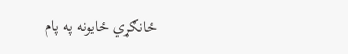ځانګړي ځایونه په پام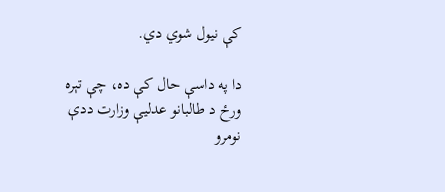کې نیول شوي دي.

دا په داسې حال کې ده، چې تېره ورځ د طالبانو عدلیې وزارت ددې نومرو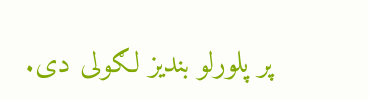پر پلورلو بندیز لګولی دی.